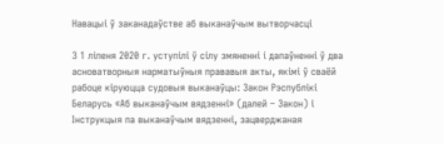Навацыі ў заканадаўстве аб выканаўчым вытворчасці

З 1 ліпеня 2020 г. уступілі ў сілу змяненні і дапаўненні ў два асноватворныя нарматыўныя прававыя акты, якімі ў сваёй рабоце кіруюцца судовыя выканаўцы: Закон Рэспублікі Беларусь «Аб выканаўчым вядзенні» (далей – Закон) і Інструкцыя па выканаўчым вядзенні, зацверджаная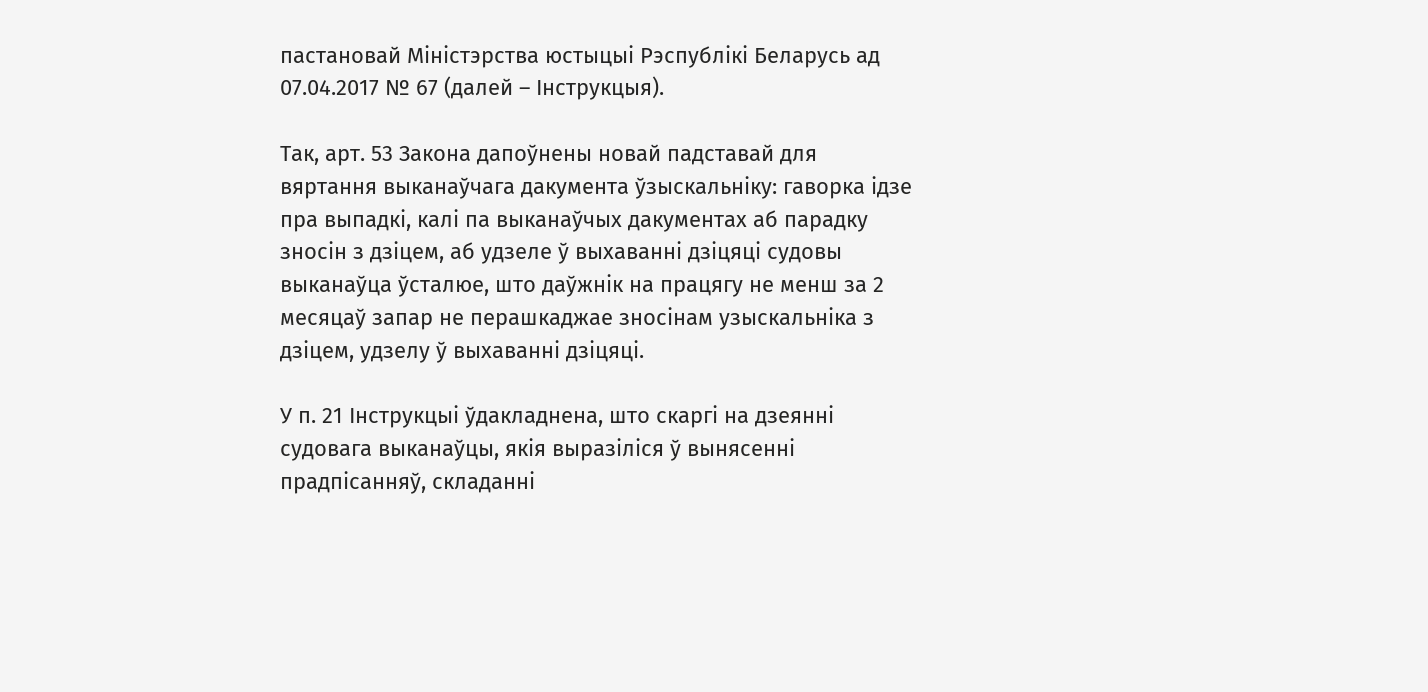пастановай Міністэрства юстыцыі Рэспублікі Беларусь ад 07.04.2017 № 67 (далей – Інструкцыя).

Так, арт. 53 Закона дапоўнены новай падставай для вяртання выканаўчага дакумента ўзыскальніку: гаворка ідзе пра выпадкі, калі па выканаўчых дакументах аб парадку зносін з дзіцем, аб удзеле ў выхаванні дзіцяці судовы выканаўца ўсталюе, што даўжнік на працягу не менш за 2 месяцаў запар не перашкаджае зносінам узыскальніка з дзіцем, удзелу ў выхаванні дзіцяці.

У п. 21 Інструкцыі ўдакладнена, што скаргі на дзеянні судовага выканаўцы, якія выразіліся ў вынясенні прадпісанняў, складанні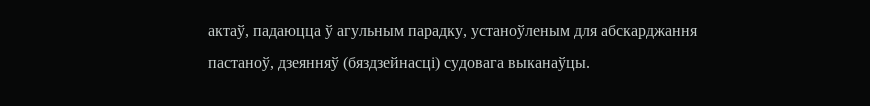актаў, падаюцца ў агульным парадку, устаноўленым для абскарджання пастаноў, дзеянняў (бяздзейнасці) судовага выканаўцы.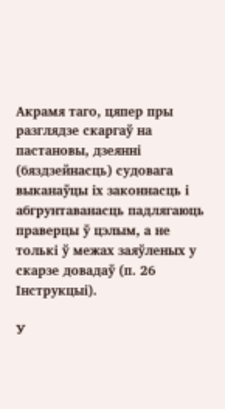Акрамя таго, цяпер пры разглядзе скаргаў на пастановы, дзеянні (бяздзейнасць) судовага выканаўцы іх законнасць і абгрунтаванасць падлягаюць праверцы ў цэлым, а не толькі ў межах заяўленых у скарзе довадаў (п. 26 Інструкцыі).

У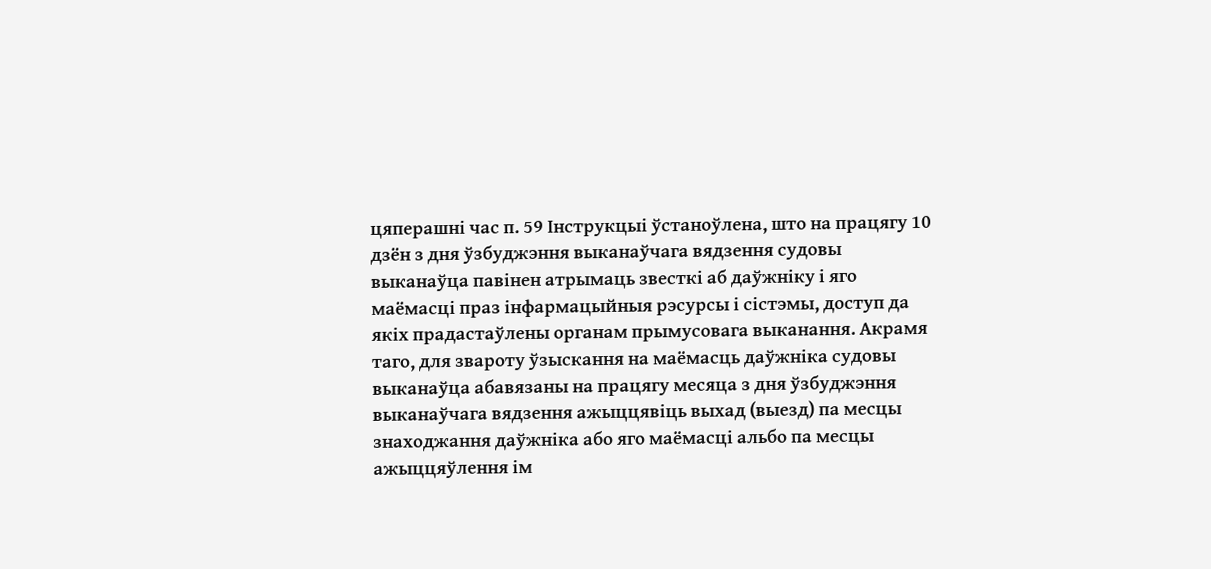цяперашні час п. 59 Інструкцыі ўстаноўлена, што на працягу 10 дзён з дня ўзбуджэння выканаўчага вядзення судовы выканаўца павінен атрымаць звесткі аб даўжніку і яго маёмасці праз інфармацыйныя рэсурсы і сістэмы, доступ да якіх прадастаўлены органам прымусовага выканання. Акрамя таго, для звароту ўзыскання на маёмасць даўжніка судовы выканаўца абавязаны на працягу месяца з дня ўзбуджэння выканаўчага вядзення ажыццявіць выхад (выезд) па месцы знаходжання даўжніка або яго маёмасці альбо па месцы ажыццяўлення ім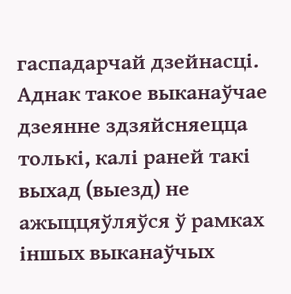гаспадарчай дзейнасці. Аднак такое выканаўчае дзеянне здзяйсняецца толькі, калі раней такі выхад (выезд) не ажыццяўляўся ў рамках іншых выканаўчых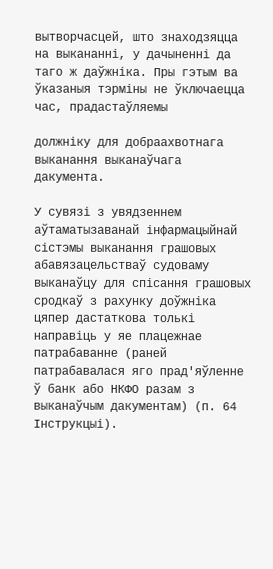вытворчасцей, што знаходзяцца на выкананні, у дачыненні да таго ж даўжніка. Пры гэтым ва ўказаныя тэрміны не ўключаецца час, прадастаўляемы

должніку для добраахвотнага выканання выканаўчага дакумента.

У сувязі з увядзеннем аўтаматызаванай інфармацыйнай сістэмы выканання грашовых абавязацельстваў судоваму выканаўцу для спісання грашовых сродкаў з рахунку доўжніка цяпер дастаткова толькі направіць у яе плацежнае патрабаванне (раней патрабавалася яго прад'яўленне ў банк або НКФО разам з выканаўчым дакументам) (п. 64 Інструкцыі).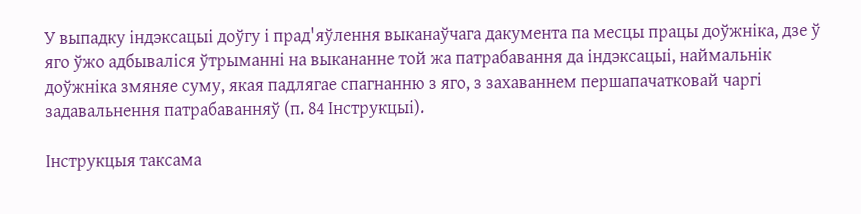У выпадку індэксацыі доўгу і прад'яўлення выканаўчага дакумента па месцы працы доўжніка, дзе ў яго ўжо адбываліся ўтрыманні на выкананне той жа патрабавання да індэксацыі, наймальнік доўжніка змяняе суму, якая падлягае спагнанню з яго, з захаваннем першапачатковай чаргі задавальнення патрабаванняў (п. 84 Інструкцыі).

Інструкцыя таксама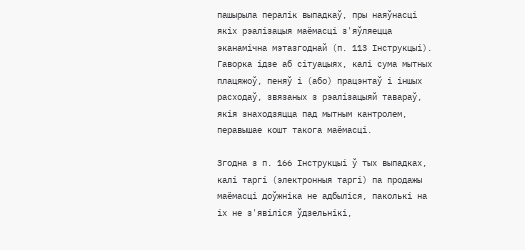пашырыла пералік выпадкаў, пры наяўнасці якіх рэалізацыя маёмасці з'яўляецца эканамічна мэтазгоднай (п. 113 Інструкцыі). Гаворка ідзе аб сітуацыях, калі сума мытных плацяжоў, пеняў і (або) працэнтаў і іншых расходаў, звязаных з рэалізацыяй тавараў, якія знаходзяцца пад мытным кантролем, перавышае кошт такога маёмасці.

Згодна з п. 166 Інструкцыі ў тых выпадках, калі таргі (электронныя таргі) па продажы маёмасці доўжніка не адбыліся, паколькі на іх не з'явіліся ўдзельнікі,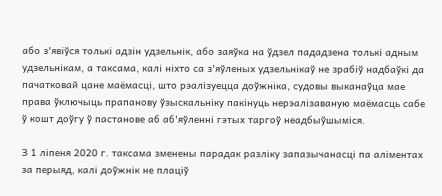або з'явіўся толькі адзін удзельнік, або заяўка на ўдзел пададзена толькі адным удзельнікам, а таксама, калі ніхто са з'яўленых удзельнікаў не зрабіў надбаўкі да пачатковай цане маёмасці, што рэалізуецца доўжніка, судовы выканаўца мае права ўключыць прапанову ўзыскальніку пакінуць нерэалізаваную маёмасць сабе ў кошт доўгу ў пастанове аб аб'яўленні гэтых таргоў неадбыўшыміся.

З 1 ліпеня 2020 г. таксама зменены парадак разліку запазычанасці па аліментах за перыяд, калі доўжнік не плаціў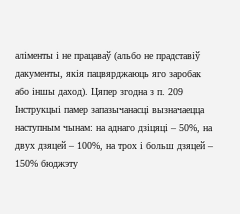аліменты і не працаваў (альбо не прадставіў дакументы, якія пацвярджаюць яго заробак або іншы даход). Цяпер згодна з п. 209 Інструкцыі памер запазычанасці вызначаецца наступным чынам: на аднаго дзіцяці – 50%, на двух дзяцей – 100%, на трох і больш дзяцей – 150% бюджэту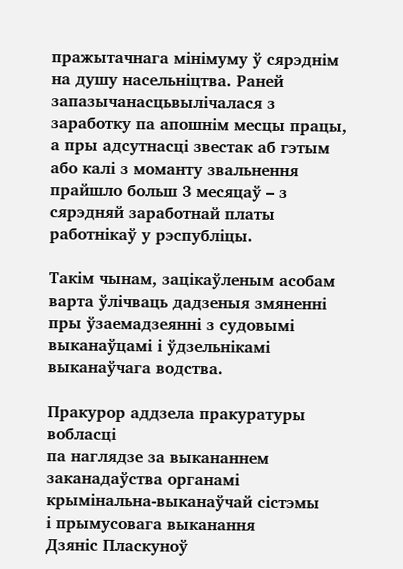пражытачнага мінімуму ў сярэднім на душу насельніцтва. Раней запазычанасцьвылічалася з заработку па апошнім месцы працы, а пры адсутнасці звестак аб гэтым або калі з моманту звальнення прайшло больш 3 месяцаў – з сярэдняй заработнай платы работнікаў у рэспубліцы.

Такім чынам, зацікаўленым асобам варта ўлічваць дадзеныя змяненні пры ўзаемадзеянні з судовымі выканаўцамі і ўдзельнікамі выканаўчага водства.

Пракурор аддзела пракуратуры вобласці
па наглядзе за выкананнем
заканадаўства органамі
крымінальна-выканаўчай сістэмы
і прымусовага выканання
Дзяніс Пласкуноў